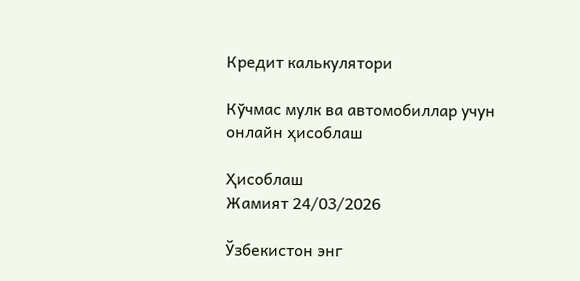Кредит калькулятори

Кўчмас мулк ва автомобиллар учун онлайн ҳисоблаш

Ҳисоблаш
Жамият 24/03/2026

Ўзбекистон энг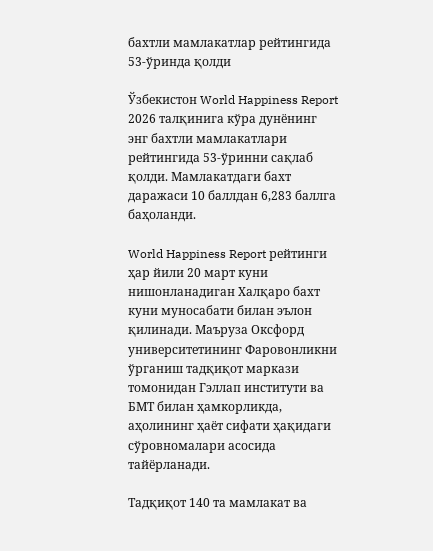бахтли мамлакатлар рейтингида 53-ўринда қолди

Ўзбекистон World Happiness Report 2026 талқинига кўра дунёнинг энг бахтли мамлакатлари рейтингида 53-ўринни сақлаб қолди. Мамлакатдаги бахт даражаси 10 баллдан 6,283 баллга баҳоланди.

World Happiness Report рейтинги ҳар йили 20 март куни нишонланадиган Халқаро бахт куни муносабати билан эълон қилинади. Маъруза Оксфорд университетининг Фаровонликни ўрганиш тадқиқот маркази томонидан Гэллап институти ва БМТ билан ҳамкорликда, аҳолининг ҳаёт сифати ҳақидаги сўровномалари асосида тайёрланади.

Тадқиқот 140 та мамлакат ва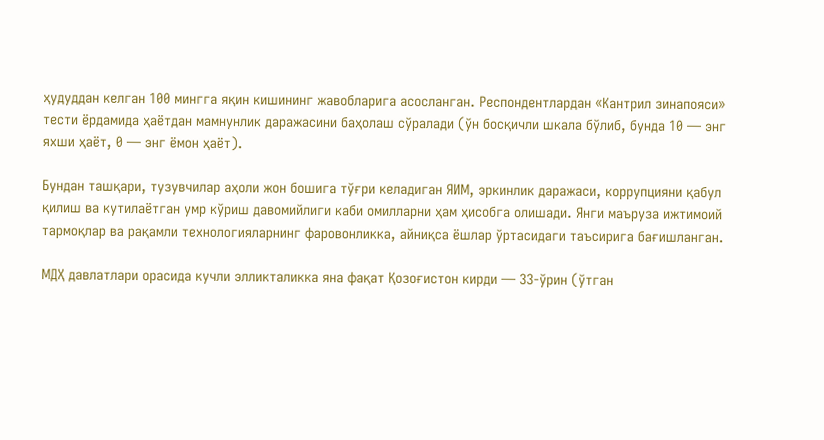ҳудуддан келган 100 мингга яқин кишининг жавобларига асосланган. Респондентлардан «Кантрил зинапояси» тести ёрдамида ҳаётдан мамнунлик даражасини баҳолаш сўралади (ўн босқичли шкала бўлиб, бунда 10 — энг яхши ҳаёт, 0 — энг ёмон ҳаёт).

Бундан ташқари, тузувчилар аҳоли жон бошига тўғри келадиган ЯИМ, эркинлик даражаси, коррупцияни қабул қилиш ва кутилаётган умр кўриш давомийлиги каби омилларни ҳам ҳисобга олишади. Янги маъруза ижтимоий тармоқлар ва рақамли технологияларнинг фаровонликка, айниқса ёшлар ўртасидаги таъсирига бағишланган.

МДҲ давлатлари орасида кучли элликталикка яна фақат Қозоғистон кирди — 33-ўрин (ўтган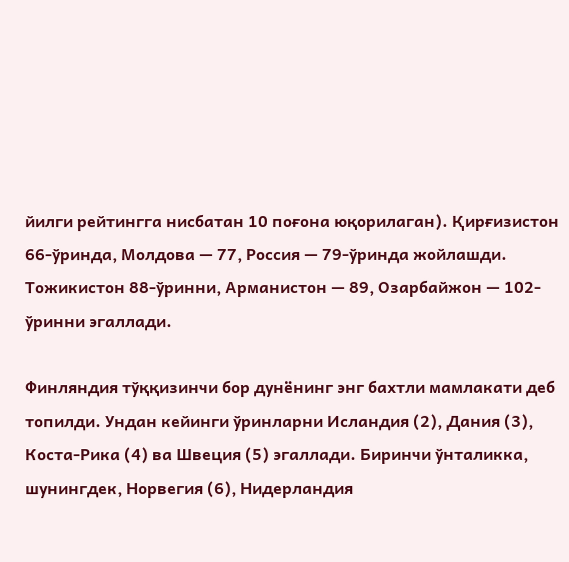йилги рейтингга нисбатан 10 поғона юқорилаган). Қирғизистон 66-ўринда, Молдова — 77, Россия — 79-ўринда жойлашди. Тожикистон 88-ўринни, Арманистон — 89, Озарбайжон — 102-ўринни эгаллади.

Финляндия тўққизинчи бор дунёнинг энг бахтли мамлакати деб топилди. Ундан кейинги ўринларни Исландия (2), Дания (3), Коста-Рика (4) ва Швеция (5) эгаллади. Биринчи ўнталикка, шунингдек, Норвегия (6), Нидерландия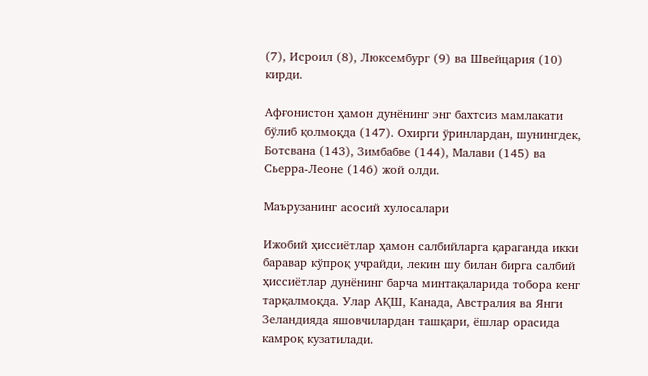(7), Исроил (8), Люксембург (9) ва Швейцария (10) кирди.

Афғонистон ҳамон дунёнинг энг бахтсиз мамлакати бўлиб қолмоқда (147). Охирги ўринлардан, шунингдек, Ботсвана (143), Зимбабве (144), Малави (145) ва Сьерра-Леоне (146) жой олди.

Маърузанинг асосий хулосалари

Ижобий ҳиссиётлар ҳамон салбийларга қараганда икки баравар кўпроқ учрайди, лекин шу билан бирга салбий ҳиссиётлар дунёнинг барча минтақаларида тобора кенг тарқалмоқда. Улар АҚШ, Канада, Австралия ва Янги Зеландияда яшовчилардан ташқари, ёшлар орасида камроқ кузатилади.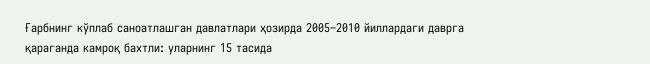Ғарбнинг кўплаб саноатлашган давлатлари ҳозирда 2005–2010 йиллардаги даврга қараганда камроқ бахтли: уларнинг 15 тасида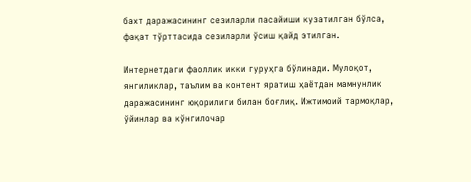бахт даражасининг сезиларли пасайиши кузатилган бўлса, фақат тўрттасида сезиларли ўсиш қайд этилган.

Интернетдаги фаоллик икки гуруҳга бўлинади. Мулоқот, янгиликлар, таълим ва контент яратиш ҳаётдан мамнунлик даражасининг юқорилиги билан боғлиқ. Ижтимоий тармоқлар, ўйинлар ва кўнгилочар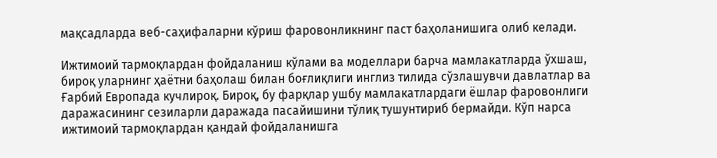мақсадларда веб-саҳифаларни кўриш фаровонликнинг паст баҳоланишига олиб келади.

Ижтимоий тармоқлардан фойдаланиш кўлами ва моделлари барча мамлакатларда ўхшаш, бироқ уларнинг ҳаётни баҳолаш билан боғлиқлиги инглиз тилида сўзлашувчи давлатлар ва Ғарбий Европада кучлироқ. Бироқ, бу фарқлар ушбу мамлакатлардаги ёшлар фаровонлиги даражасининг сезиларли даражада пасайишини тўлиқ тушунтириб бермайди. Кўп нарса ижтимоий тармоқлардан қандай фойдаланишга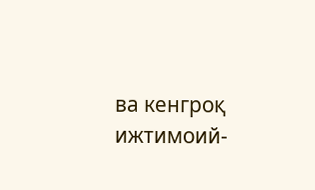ва кенгроқ ижтимоий-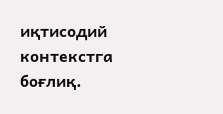иқтисодий контекстга боғлиқ.